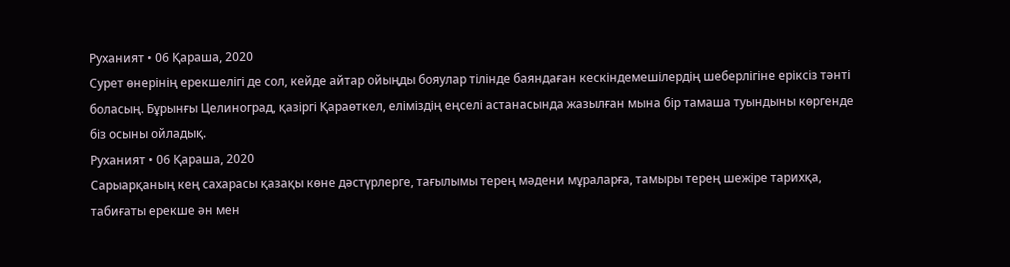Руханият • 06 Қараша, 2020
Сурет өнерінің ерекшелігі де сол, кейде айтар ойыңды бояулар тілінде баяндаған кескіндемешілердің шеберлігіне еріксіз тәнті боласың. Бұрынғы Целиноград, қазіргі Қараөткел, еліміздің еңселі астанасында жазылған мына бір тамаша туындыны көргенде біз осыны ойладық.
Руханият • 06 Қараша, 2020
Сарыарқаның кең сахарасы қазақы көне дәстүрлерге, тағылымы терең мәдени мұраларға, тамыры терең шежіре тарихқа, табиғаты ерекше ән мен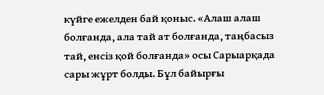күйге ежелден бай қоныс. «Алаш алаш болғанда, ала тай ат болғанда, таңбасыз тай, енсіз қой болғанда» осы Сарыарқада сары жұрт болды. Бұл байырғы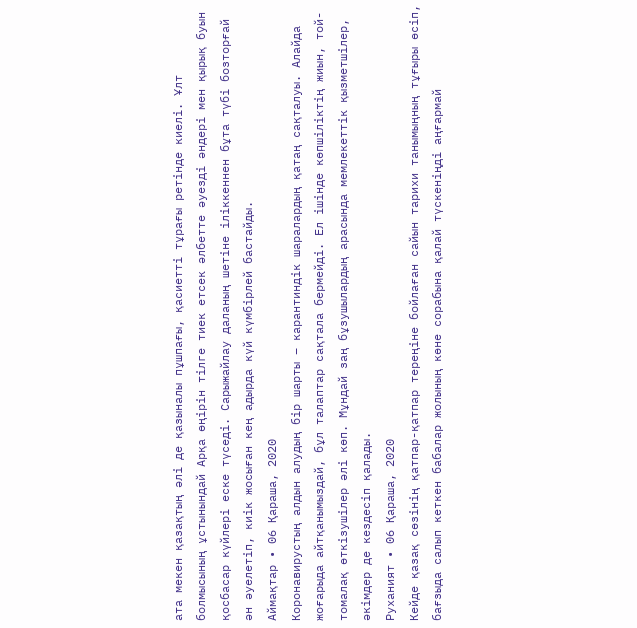ата мекен қазақтың әлі де қазыналы пұшпағы, қасиетті тұрағы ретінде киелі. Ұлт болмысының ұстынындай Арқа өңірін тілге тиек етсек әлбетте әуезді әндері мен қырық буын қосбасар күйлері еске түседі. Сарыжайлау даланың шетіне іліккеннен бұта түбі бозторғай ән әуелетіп, киік жосыған кең адырда күй күмбірлей бастайды.
Аймақтар • 06 Қараша, 2020
Коронавирустың алдын алудың бір шарты – карантиндік шаралардың қатаң сақталуы. Алайда жоғарыда айтқанымыздай, бұл талаптар сақтала бермейді. Ел ішінде көпшіліктің жиын, той-томалақ өткізушілер әлі көп. Мұндай заң бұзушылардың арасында мемлекеттік қызметшілер, әкімдер де кездесіп қалады.
Руханият • 06 Қараша, 2020
Кейде қазақ сөзінің қатпар-қатпар тереңіне бойлаған сайын тарихи танымыңның тұғыры өсіп, бағзыда салып кеткен бабалар жолының көне сорабына қалай түскеніңді аңғармай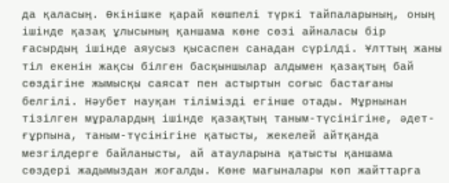да қаласың. Өкінішке қарай көшпелі түркі тайпаларының, оның ішінде қазақ ұлысының қаншама көне сөзі айналасы бір ғасырдың ішінде аяусыз қысаспен санадан сүрілді. Ұлттың жаны тіл екенін жақсы білген басқыншылар алдымен қазақтың бай сөздігіне жымысқы саясат пен астыртын соғыс бастағаны белгілі. Нәубет науқан тілімізді егінше отады. Мұрнынан тізілген мұралардың ішінде қазақтың таным-түсінігіне, әдет-ғұрпына, таным-түсінігіне қатысты, жекелей айтқанда мезгілдерге байланысты, ай атауларына қатысты қаншама сөздері жадымыздан жоғалды. Көне мағыналары көп жайттарға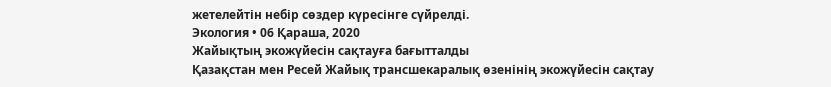жетелейтін небір сөздер күресінге сүйрелді.
Экология • 06 Қараша, 2020
Жайықтың экожүйесін сақтауға бағытталды
Қазақстан мен Ресей Жайық трансшекаралық өзенінің экожүйесін сақтау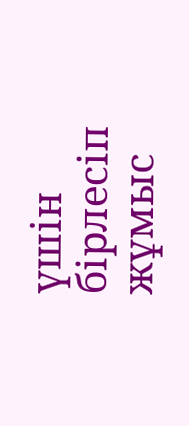үшін бірлесіп жұмыс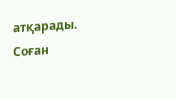атқарады. Соған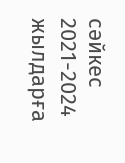сәйкес 2021-2024 жылдарға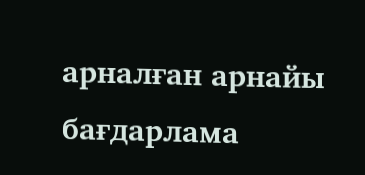арналған арнайы бағдарлама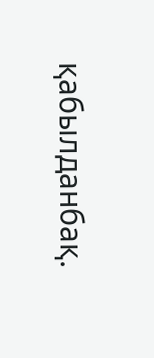қабылданбақ.